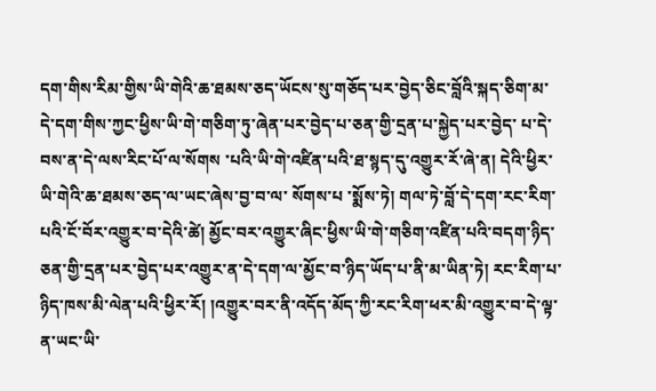དག་གིས་རིམ་གྱིས་ཡི་གེའི་ཆ་ཐམས་ཅད་ཡོངས་སུ་གཅོད་པར་བྱེད་ཅིང་བློའི་སྐད་ཅིག་མ་དེ་དག་གིས་ཀྱང་ཕྱིས་ཡི་གེ་གཅིག་ཏུ་ཞེན་པར་བྱེད་པ་ཅན་གྱི་དྲན་པ་སྐྱེད་པར་བྱེད་ པ་དེ་བས་ན་དེ་ལས་རིང་པོ་ལ་སོགས ་པའི་ཡི་གེ་འཛིན་པའི་ཐ་སྙད་དུ་འགྱུར་རོ་ཞེ་ན། དེའི་ཕྱིར་ཡི་གེའི་ཆ་ཐམས་ཅད་ལ་ཡང་ཞེས་བྱ་བ་ལ་ སོགས་པ ་སྨོས་ཏེ། གལ་ཏེ་བློ་དེ་དག་རང་རིག་པའི་ངོ་བོར་འགྱུར་བ་དེའི་ཚེ། མྱོང་བར་འགྱུར་ཞིང་ཕྱིས་ཡི་གེ་གཅིག་འཛིན་པའི་བདག་ཉིད་ཅན་གྱི་དྲན་པར་བྱེད་པར་འགྱུར་ན་དེ་དག་ལ་མྱོང་བ་ཉིད་ཡོད་པ་ནི་མ་ཡིན་ཏེ། རང་རིག་པ་ཉིད་ཁས་མི་ལེན་པའི་ཕྱིར་རོ། །འགྱུར་བར་ནི་འདོད་མོད་ཀྱི་རང་རིག་ཕར་མི་འགྱུར་བ་དེ་ལྟ་ན་ཡང་ཡི་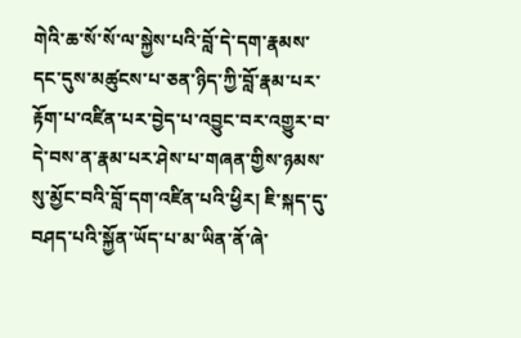གེའི་ཆ་སོ་སོ་ལ་སྐྱེས་པའི་བློ་དེ་དག་རྣམས་དང་དུས་མཚུངས་པ་ཅན་ཉིད་ཀྱི་བློ་རྣམ་པར་རྟོག་པ་འཛིན་པར་བྱེད་པ་འབྱུང་བར་འགྱུར་བ་དེ་བས་ན་རྣམ་པར་ཤེས་པ་གཞན་གྱིས་ཉམས་སུ་མྱོང་བའི་བློ་དག་འཛིན་པའི་ཕྱིར། ཇི་སྐད་དུ་བཤད་པའི་སྐྱོན་ཡོད་པ་མ་ཡིན་ནོ་ཞེ་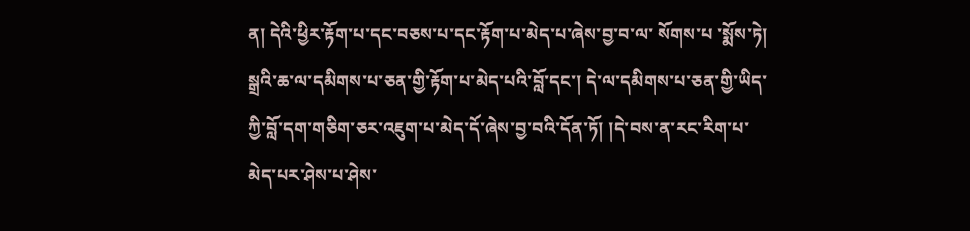ན། དེའི་ཕྱིར་རྟོག་པ་དང་བཅས་པ་དང་རྟོག་པ་མེད་པ་ཞེས་བྱ་བ་ལ་ སོགས་པ ་སྨོས་ཏེ། སྒྲའི་ཆ་ལ་དམིགས་པ་ཅན་གྱི་རྟོག་པ་མེད་པའི་བློ་དང་། དེ་ལ་དམིགས་པ་ཅན་གྱི་ཡིད་ཀྱི་བློ་དག་གཅིག་ཅར་འཇུག་པ་མེད་དོ་ཞེས་བྱ་བའི་དོན་ཏོ། །དེ་བས་ན་རང་རིག་པ་མེད་པར་ཤེས་པ་ཤེས་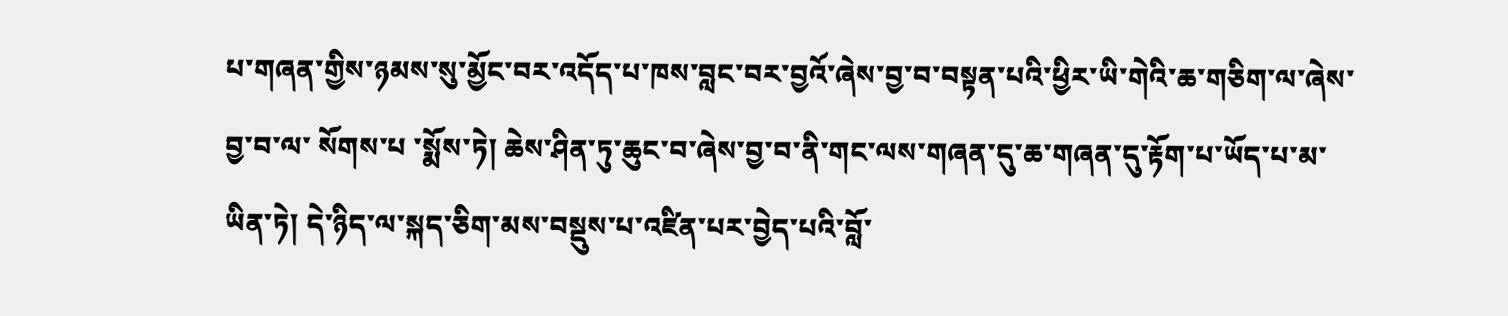པ་གཞན་གྱིས་ཉམས་སུ་མྱོང་བར་འདོད་པ་ཁས་བླང་བར་བྱའོ་ཞེས་བྱ་བ་བསྟན་པའི་ཕྱིར་ཡི་གེའི་ཆ་གཅིག་ལ་ཞེས་བྱ་བ་ལ་ སོགས་པ ་སྨོས་ཏེ། ཆེས་ཤིན་ཏུ་ཆུང་བ་ཞེས་བྱ་བ་ནི་གང་ལས་གཞན་དུ་ཆ་གཞན་དུ་རྟོག་པ་ཡོད་པ་མ་ཡིན་ཏེ། དེ་ཉིད་ལ་སྐད་ཅིག་མས་བསྡུས་པ་འཛིན་པར་བྱེད་པའི་བློ་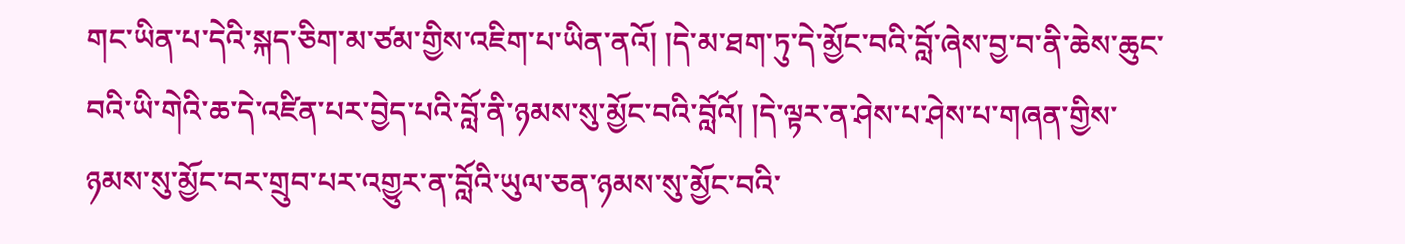གང་ཡིན་པ་དེའི་སྐད་ཅིག་མ་ཙམ་གྱིས་འཇིག་པ་ཡིན་ནའོ། །དེ་མ་ཐག་ཏུ་དེ་མྱོང་བའི་བློ་ཞེས་བྱ་བ་ནི་ཆེས་ཆུང་བའི་ཡི་གེའི་ཆ་དེ་འཛིན་པར་བྱེད་པའི་བློ་ནི་ཉམས་སུ་མྱོང་བའི་བློའོ། །དེ་ལྟར་ན་ཤེས་པ་ཤེས་པ་གཞན་གྱིས་ཉམས་སུ་མྱོང་བར་གྲུབ་པར་འགྱུར་ན་བློའི་ཡུལ་ཅན་ཉམས་སུ་མྱོང་བའི་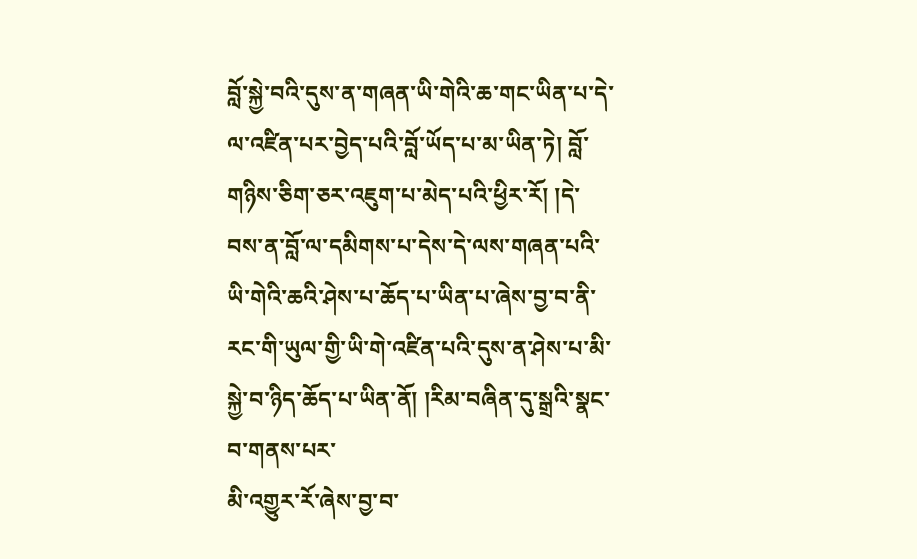བློ་སྐྱེ་བའི་དུས་ན་གཞན་ཡི་གེའི་ཆ་གང་ཡིན་པ་དེ་ལ་འཛིན་པར་བྱེད་པའི་བློ་ཡོད་པ་མ་ཡིན་ཏེ། བློ་གཉིས་ཅིག་ཅར་འཇུག་པ་མེད་པའི་ཕྱིར་རོ། །དེ་བས་ན་བློ་ལ་དམིགས་པ་དེས་དེ་ལས་གཞན་པའི་ཡི་གེའི་ཆའི་ཤེས་པ་ཆོད་པ་ཡིན་པ་ཞེས་བྱ་བ་ནི་རང་གི་ཡུལ་གྱི་ཡི་གེ་འཛིན་པའི་དུས་ན་ཤེས་པ་མི་སྐྱེ་བ་ཉིད་ཆོད་པ་ཡིན་ནོ། །རིམ་བཞིན་དུ་སྒྲའི་སྣང་བ་གནས་པར་
མི་འགྱུར་རོ་ཞེས་བྱ་བ་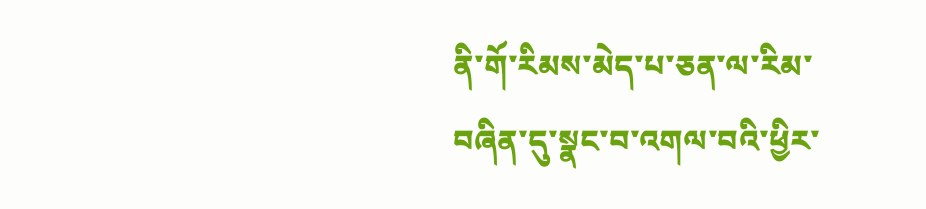ནི་གོ་རིམས་མེད་པ་ཅན་ལ་རིམ་བཞིན་དུ་སྣང་བ་འགལ་བའི་ཕྱིར་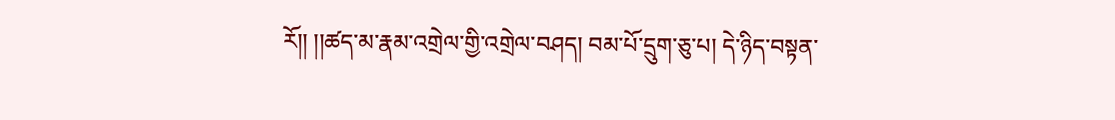རོ།། །།ཚད་མ་རྣམ་འགྲེལ་གྱི་འགྲེལ་བཤད། བམ་པོ་དྲུག་ཅུ་པ། དེ་ཉིད་བསྟན་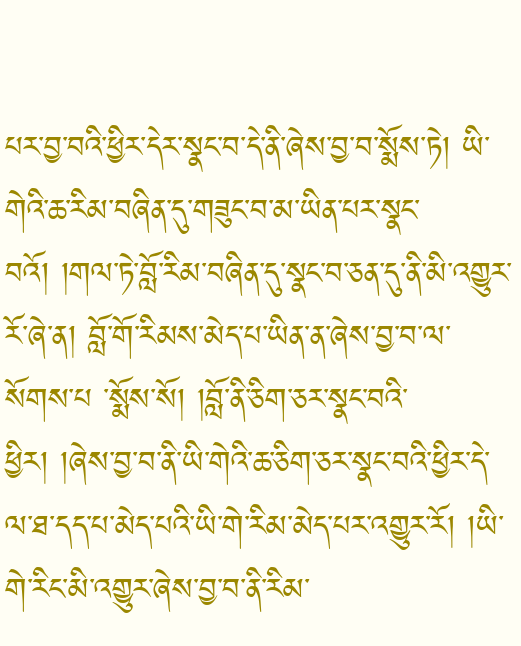པར་བྱ་བའི་ཕྱིར་དེར་སྣང་བ་དེ་ནི་ཞེས་བྱ་བ་སྨོས་ཏེ། ཡི་གེའི་ཆ་རིམ་བཞིན་དུ་གཟུང་བ་མ་ཡིན་པར་སྣང་བའོ། །གལ་ཏེ་བློ་རིམ་བཞིན་དུ་སྣང་བ་ཅན་དུ་ནི་མི་འགྱུར་རོ་ཞེ་ན། བློ་གོ་རིམས་མེད་པ་ཡིན་ན་ཞེས་བྱ་བ་ལ་ སོགས་པ ་སྨོས་སོ། །བློ་ནི་ཅིག་ཅར་སྣང་བའི་ཕྱིར། །ཞེས་བྱ་བ་ནི་ཡི་གེའི་ཆ་ཅིག་ཅར་སྣང་བའི་ཕྱིར་དེ་ལ་ཐ་དད་པ་མེད་པའི་ཡི་གེ་རིམ་མེད་པར་འགྱུར་རོ། །ཡི་གེ་རིང་མི་འགྱུར་ཞེས་བྱ་བ་ནི་རིམ་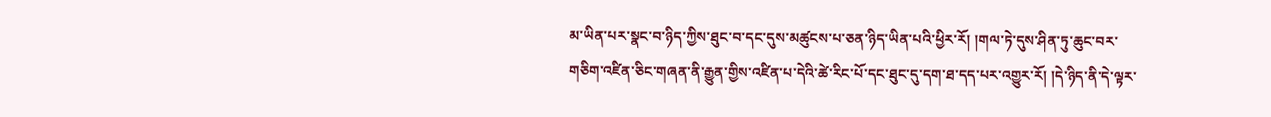མ་ཡིན་པར་སྣང་བ་ཉིད་ཀྱིས་ཐུང་བ་དང་དུས་མཚུངས་པ་ཅན་ཉིད་ཡིན་པའི་ཕྱིར་རོ། །གལ་ཏེ་དུས་ཤིན་ཏུ་ཆུང་བར་གཅིག་འཛིན་ཅིང་གཞན་ནི་རྒྱུན་གྱིས་འཛིན་པ་དེའི་ཚེ་རིང་པོ་དང་ཐུང་དུ་དག་ཐ་དད་པར་འགྱུར་རོ། །དེ་ཉིད་ནི་དེ་ལྟར་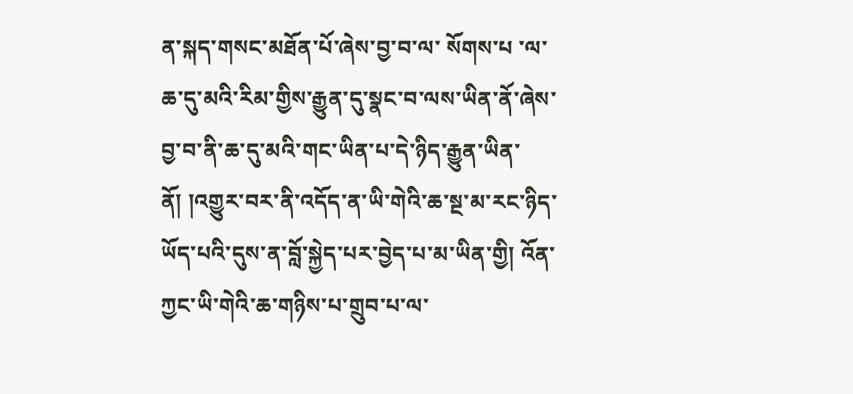ན་སྐད་གསང་མཐོན་པོ་ཞེས་བྱ་བ་ལ་ སོགས་པ ་ལ་ཆ་དུ་མའི་རིམ་གྱིས་རྒྱུན་དུ་སྣང་བ་ལས་ཡིན་ནོ་ཞེས་བྱ་བ་ནི་ཆ་དུ་མའི་གང་ཡིན་པ་དེ་ཉིད་རྒྱུན་ཡིན་ནོ། །འགྱུར་བར་ནི་འདོད་ན་ཡི་གེའི་ཆ་སྔ་མ་རང་ཉིད་ཡོད་པའི་དུས་ན་བློ་སྐྱེད་པར་བྱེད་པ་མ་ཡིན་གྱི། འོན་ཀྱང་ཡི་གེའི་ཆ་གཉིས་པ་གྲུབ་པ་ལ་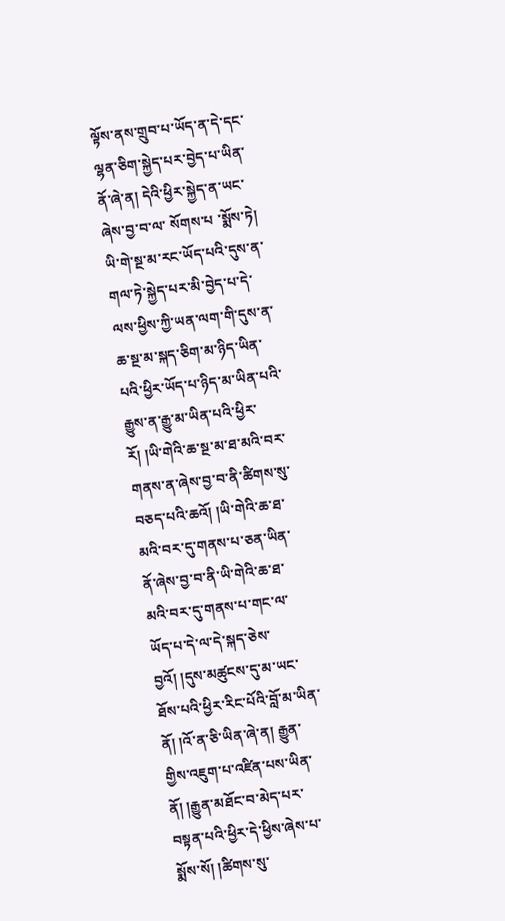ལྟོས་ནས་གྲུབ་པ་ཡོད་ན་དེ་དང་ལྷན་ཅིག་སྐྱེད་པར་བྱེད་པ་ཡིན་ནོ་ཞེ་ན། དེའི་ཕྱིར་སྐྱེད་ན་ཡང་ཞེས་བྱ་བ་ལ་ སོགས་པ ་སྨོས་ཏེ། ཡི་གེ་སྔ་མ་རང་ཡོད་པའི་དུས་ན་གལ་ཏེ་སྐྱེད་པར་མི་བྱེད་པ་དེ་ལས་ཕྱིས་ཀྱི་ཡན་ལག་གི་དུས་ན་ཆ་སྔ་མ་སྐད་ཅིག་མ་ཉིད་ཡིན་པའི་ཕྱིར་ཡོད་པ་ཉིད་མ་ཡིན་པའི་རྒྱུས་ན་རྒྱུ་མ་ཡིན་པའི་ཕྱིར་རོ། །ཡི་གེའི་ཆ་སྔ་མ་ཐ་མའི་བར་གནས་ན་ཞེས་བྱ་བ་ནི་ཚིགས་སུ་བཅད་པའི་ཆའོ། །ཡི་གེའི་ཆ་ཐ་མའི་བར་དུ་གནས་པ་ཅན་ཡིན་ནོ་ཞེས་བྱ་བ་ནི་ཡི་གེའི་ཆ་ཐ་མའི་བར་དུ་གནས་པ་གང་ལ་ཡོད་པ་དེ་ལ་དེ་སྐད་ཅེས་བྱའོ། །དུས་མཚུངས་དུ་མ་ཡང་ཐོས་པའི་ཕྱིར་རིང་པོའི་བློ་མ་ཡིན་ནོ། །འོ་ན་ཅི་ཡིན་ཞེ་ན། རྒྱུན་གྱིས་འཇུག་པ་འཛིན་པས་ཡིན་ནོ། །རྒྱུན་མཐོང་བ་མེད་པར་བསྟན་པའི་ཕྱིར་དེ་ཕྱིས་ཞེས་པ་སྨོས་སོ། །ཚིགས་སུ་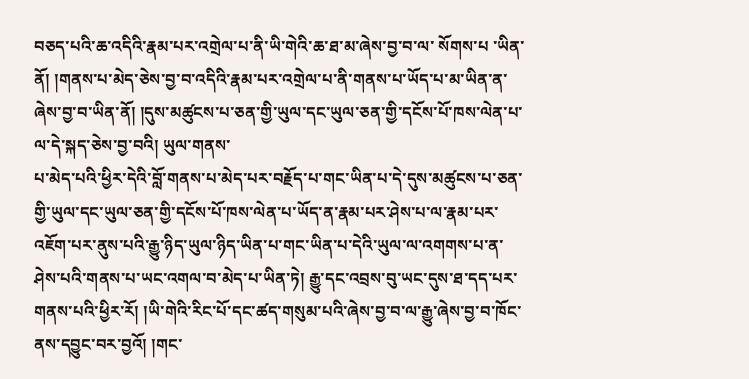བཅད་པའི་ཆ་འདིའི་རྣམ་པར་འགྲེལ་པ་ནི་ཡི་གེའི་ཆ་ཐ་མ་ཞེས་བྱ་བ་ལ་ སོགས་པ ་ཡིན་ནོ། །གནས་པ་མེད་ཅེས་བྱ་བ་འདིའི་རྣམ་པར་འགྲེལ་པ་ནི་གནས་པ་ཡོད་པ་མ་ཡིན་ན་ཞེས་བྱ་བ་ཡིན་ནོ། །དུས་མཚུངས་པ་ཅན་གྱི་ཡུལ་དང་ཡུལ་ཅན་གྱི་དངོས་པོ་ཁས་ལེན་པ་ལ་དེ་སྐད་ཅེས་བྱ་བའི། ཡུལ་གནས་
པ་མེད་པའི་ཕྱིར་དེའི་བློ་གནས་པ་མེད་པར་བརྗོད་པ་གང་ཡིན་པ་དེ་དུས་མཚུངས་པ་ཅན་གྱི་ཡུལ་དང་ཡུལ་ཅན་གྱི་དངོས་པོ་ཁས་ལེན་པ་ཡོད་ན་རྣམ་པར་ཤེས་པ་ལ་རྣམ་པར་འཇོག་པར་ནུས་པའི་རྒྱུ་ཉིད་ཡུལ་ཉིད་ཡིན་པ་གང་ཡིན་པ་དེའི་ཡུལ་ལ་འགགས་པ་ན་ཤེས་པའི་གནས་པ་ཡང་འགལ་བ་མེད་པ་ཡིན་ཏེ། རྒྱུ་དང་འབྲས་བུ་ཡང་དུས་ཐ་དད་པར་གནས་པའི་ཕྱིར་རོ། །ཡི་གེའི་རིང་པོ་དང་ཚད་གསུམ་པའི་ཞེས་བྱ་བ་ལ་རྒྱུ་ཞེས་བྱ་བ་ཁོང་ནས་དབྱུང་བར་བྱའོ། །གང་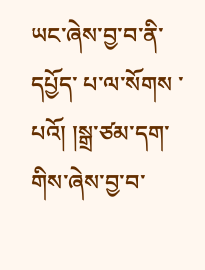ཡང་ཞེས་བྱ་བ་ནི་དཔྱོད་ པ་ལ་སོགས ་པའོ། །སྒྲ་ཙམ་དག་གིས་ཞེས་བྱ་བ་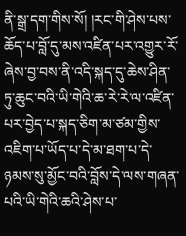ནི་སྒྲ་དག་གིས་སོ། །རང་གི་ཤེས་པས་ཆོད་པ་བློ་དུ་མས་འཛིན་པར་འགྱུར་རོ་ཞེས་བྱ་བས་ནི་འདི་སྐད་དུ་ཆེས་ཤིན་ཏུ་ཆུང་བའི་ཡི་གེའི་ཆ་རེ་རེ་ལ་འཛིན་པར་བྱེད་པ་སྐད་ཅིག་མ་ཙམ་གྱིས་འཇིག་པ་ཡོད་པ་དེ་མ་ཐག་པ་དེ་ཉམས་སུ་མྱོང་བའི་བློས་དེ་ལས་གཞན་པའི་ཡི་གེའི་ཆའི་ཤེས་པ་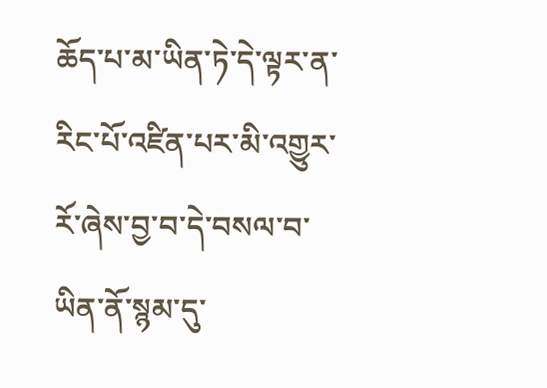ཆོད་པ་མ་ཡིན་ཏེ་དེ་ལྟར་ན་རིང་པོ་འཛིན་པར་མི་འགྱུར་རོ་ཞེས་བྱ་བ་དེ་བསལ་བ་ཡིན་ནོ་སྙམ་དུ་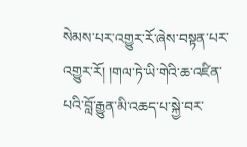སེམས་པར་འགྱུར་རོ་ཞེས་བསྟན་པར་འགྱུར་རོ། །གལ་ཏེ་ཡི་གེའི་ཆ་འཛིན་པའི་བློ་རྒྱུན་མི་འཆད་པ་སྐྱེ་བར་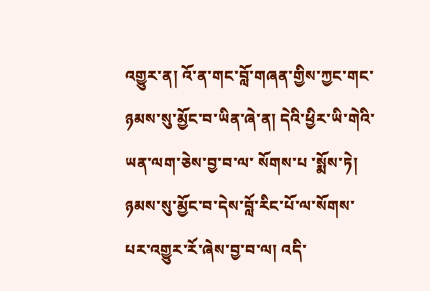འགྱུར་ན། འོ་ན་གང་བློ་གཞན་གྱིས་ཀྱང་གང་ཉམས་སུ་མྱོང་བ་ཡིན་ཞེ་ན། དེའི་ཕྱིར་ཡི་གེའི་ཡན་ལག་ཅེས་བྱ་བ་ལ་ སོགས་པ ་སྨོས་ཏེ། ཉམས་སུ་མྱོང་བ་དེས་བློ་རིང་པོ་ལ་སོགས་པར་འགྱུར་རོ་ཞེས་བྱ་བ་ལ། འདི་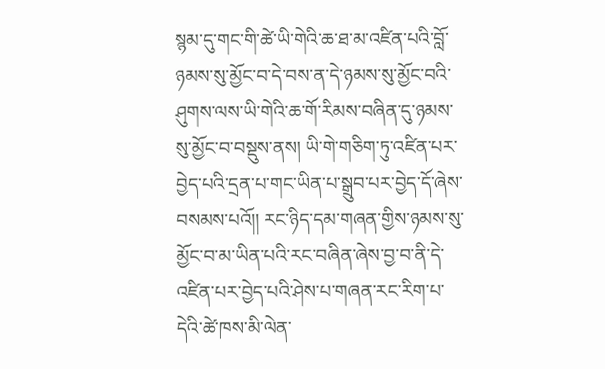སྙམ་དུ་གང་གི་ཚེ་ཡི་གེའི་ཆ་ཐ་མ་འཛིན་པའི་བློ་ཉམས་སུ་མྱོང་བ་དེ་བས་ན་དེ་ཉམས་སུ་མྱོང་བའི་ཤུགས་ལས་ཡི་གེའི་ཆ་གོ་རིམས་བཞིན་དུ་ཉམས་སུ་མྱོང་བ་བསྡུས་ནས། ཡི་གེ་གཅིག་ཏུ་འཛིན་པར་བྱེད་པའི་དྲན་པ་གང་ཡིན་པ་སྒྲུབ་པར་བྱེད་དོ་ཞེས་བསམས་པའོ།། རང་ཉིད་དམ་གཞན་གྱིས་ཉམས་སུ་མྱོང་བ་མ་ཡིན་པའི་རང་བཞིན་ཞེས་བྱ་བ་ནི་དེ་འཛིན་པར་བྱེད་པའི་ཤེས་པ་གཞན་རང་རིག་པ་དེའི་ཚེ་ཁས་མི་ལེན་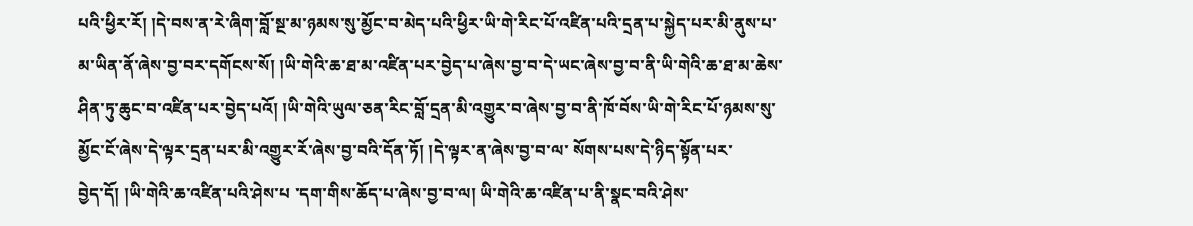པའི་ཕྱིར་རོ། །དེ་བས་ན་རེ་ཞིག་བློ་སྔ་མ་ཉམས་སུ་མྱོང་བ་མེད་པའི་ཕྱིར་ཡི་གེ་རིང་པོ་འཛིན་པའི་དྲན་པ་སྐྱེད་པར་མི་ནུས་པ་མ་ཡིན་ནོ་ཞེས་བྱ་བར་དགོངས་སོ། །ཡི་གེའི་ཆ་ཐ་མ་འཛིན་པར་བྱེད་པ་ཞེས་བྱ་བ་དེ་ཡང་ཞེས་བྱ་བ་ནི་ཡི་གེའི་ཆ་ཐ་མ་ཆེས་ཤིན་ཏུ་ཆུང་བ་འཛིན་པར་བྱེད་པའོ། །ཡི་གེའི་ཡུལ་ཅན་རིང་བློ་དྲན་མི་འགྱུར་བ་ཞེས་བྱ་བ་ནི་ཁོ་བོས་ཡི་གེ་རིང་པོ་ཉམས་སུ་མྱོང་ངོ་ཞེས་དེ་ལྟར་དྲན་པར་མི་འགྱུར་རོ་ཞེས་བྱ་བའི་དོན་ཏོ། །དེ་ལྟར་ན་ཞེས་བྱ་བ་ལ་ སོགས་པས་དེ་ཉིད་སྟོན་པར་
བྱེད་དོ། །ཡི་གེའི་ཆ་འཛིན་པའི་ཤེས་པ ་དག་གིས་ཆོད་པ་ཞེས་བྱ་བ་ལ། ཡི་གེའི་ཆ་འཛིན་པ་ནི་སྣང་བའི་ཤེས་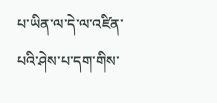པ་ཡིན་ལ་དེ་ལ་འཛིན་པའི་ཤེས་པ་དག་གིས་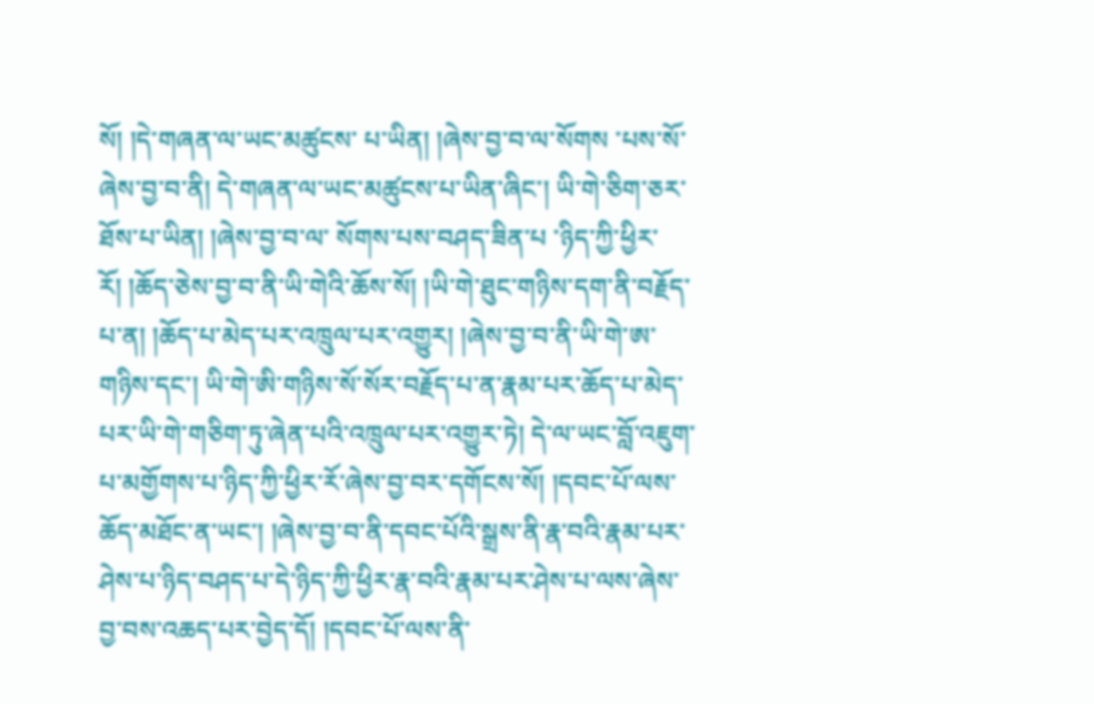སོ། །དེ་གཞན་ལ་ཡང་མཚུངས་ པ་ཡིན། །ཞེས་བྱ་བ་ལ་སོགས ་པས་སོ་ཞེས་བྱ་བ་ནི། དེ་གཞན་ལ་ཡང་མཚུངས་པ་ཡིན་ཞིང་། ཡི་གེ་ཅིག་ཅར་ཐོས་པ་ཡིན། །ཞེས་བྱ་བ་ལ་ སོགས་པས་བཤད་ཟིན་པ ་ཉིད་ཀྱི་ཕྱིར་རོ། །ཆོད་ཅེས་བྱ་བ་ནི་ཡི་གེའི་ཆོས་སོ། །ཡི་གེ་ཐུང་གཉིས་དག་ནི་བརྗོད་པ་ན། །ཆོད་པ་མེད་པར་འཁྲུལ་པར་འགྱུར། །ཞེས་བྱ་བ་ནི་ཡི་གེ་ཨ་གཉིས་དང་། ཡི་གེ་ཨི་གཉིས་སོ་སོར་བརྗོད་པ་ན་རྣམ་པར་ཆོད་པ་མེད་པར་ཡི་གེ་གཅིག་ཏུ་ཞེན་པའི་འཁྲུལ་པར་འགྱུར་ཏེ། དེ་ལ་ཡང་བློ་འཇུག་པ་མགྱོགས་པ་ཉིད་ཀྱི་ཕྱིར་རོ་ཞེས་བྱ་བར་དགོངས་སོ། །དབང་པོ་ལས་ཆོད་མཐོང་ན་ཡང་། །ཞེས་བྱ་བ་ནི་དབང་པོའི་སྒྲས་ནི་རྣ་བའི་རྣམ་པར་ཤེས་པ་ཉིད་བཤད་པ་དེ་ཉིད་ཀྱི་ཕྱིར་རྣ་བའི་རྣམ་པར་ཤེས་པ་ལས་ཞེས་བྱ་བས་འཆད་པར་བྱེད་དོ། །དབང་པོ་ལས་ནི་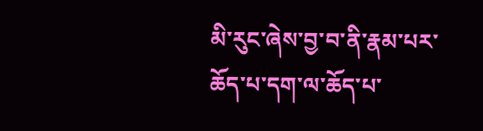མི་རུང་ཞེས་བྱ་བ་ནི་རྣམ་པར་ཆོད་པ་དག་ལ་ཆོད་པ་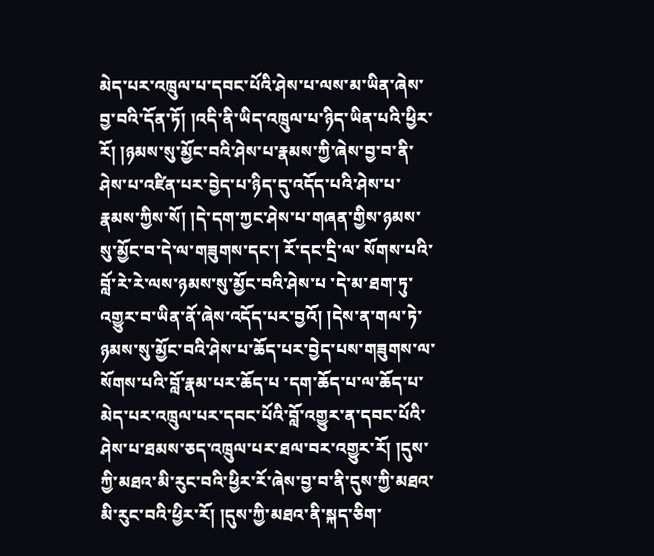མེད་པར་འཁྲུལ་པ་དབང་པོའི་ཤེས་པ་ལས་མ་ཡིན་ཞེས་བྱ་བའི་དོན་ཏོ། །འདི་ནི་ཡིད་འཁྲུལ་པ་ཉིད་ཡིན་པའི་ཕྱིར་རོ། །ཉམས་སུ་མྱོང་བའི་ཤེས་པ་རྣམས་ཀྱི་ཞེས་བྱ་བ་ནི་ཤེས་པ་འཛིན་པར་བྱེད་པ་ཉིད་དུ་འདོད་པའི་ཤེས་པ་རྣམས་ཀྱིས་སོ། །དེ་དག་ཀྱང་ཤེས་པ་གཞན་གྱིས་ཉམས་སུ་མྱོང་བ་དེ་ལ་གཟུགས་དང་། རོ་དང་དྲི་ལ་ སོགས་པའི་བློ་རེ་རེ་ལས་ཉམས་སུ་མྱོང་བའི་ཤེས་པ ་དེ་མ་ཐག་ཏུ་འགྱུར་བ་ཡིན་ནོ་ཞེས་འདོད་པར་བྱའོ། །དེས་ན་གལ་ཏེ་ཉམས་སུ་མྱོང་བའི་ཤེས་པ་ཆོད་པར་བྱེད་པས་གཟུགས་ལ་ སོགས་པའི་བློ་རྣམ་པར་ཆོད་པ ་དག་ཆོད་པ་ལ་ཆོད་པ་མེད་པར་འཁྲུལ་པར་དབང་པོའི་བློ་འགྱུར་ན་དབང་པོའི་ཤེས་པ་ཐམས་ཅད་འཁྲུལ་པར་ཐལ་བར་འགྱུར་རོ། །དུས་ཀྱི་མཐའ་མི་རུང་བའི་ཕྱིར་རོ་ཞེས་བྱ་བ་ནི་དུས་ཀྱི་མཐའ་མི་རུང་བའི་ཕྱིར་རོ། །དུས་ཀྱི་མཐའ་ནི་སྐད་ཅིག་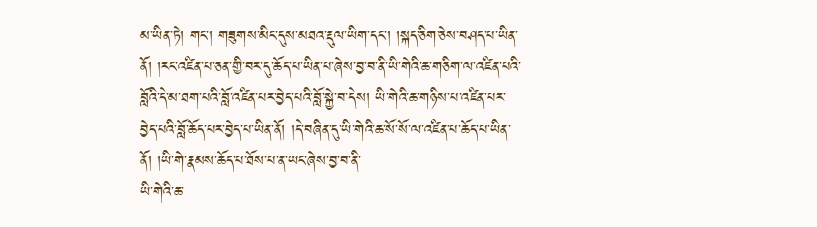མ་ཡིན་ཏེ། གང་། གཟུགས་མིང་དུས་མཐའ་རྡུལ་ཡིག་དང་། །སྐད་ཅིག་ཅེས་བཤད་པ་ཡིན་ནོ། །རང་འཛིན་པ་ཅན་གྱི་བར་དུ་ཆོད་པ་ཡིན་པ་ཞེས་བྱ་བ་ནི་ཡི་གེའི་ཆ་གཅིག་ལ་འཛིན་པའི་བློའི་དེ་མ་ཐག་པའི་བློ་འཛིན་པར་བྱེད་པའི་བློ་སྐྱེ་བ་དེས། ཡི་གེའི་ཆ་གཉིས་པ་འཛིན་པར་བྱེད་པའི་བློ་ཆོད་པར་བྱེད་པ་ཡིན་ནོ། །དེ་བཞིན་དུ་ཡི་གེའི་ཆ་སོ་སོ་ལ་འཛིན་པ་ཆོད་པ་ཡིན་ནོ། །ཡི་གེ་རྣམས་ཆོད་པ་ཐོས་པ་ན་ཡང་ཞེས་བྱ་བ་ནི་
ཡི་གེའི་ཆ་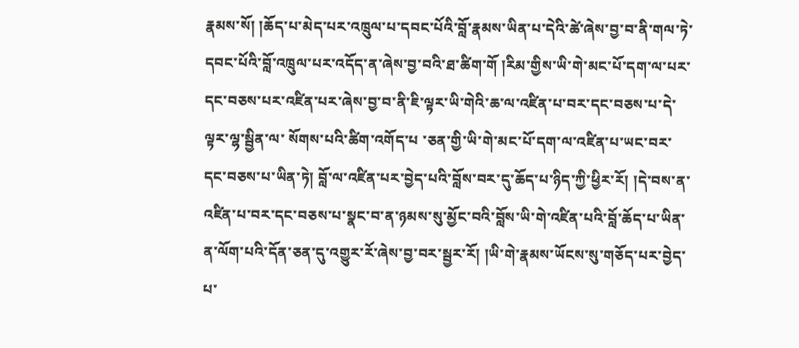རྣམས་སོ། །ཆོད་པ་མེད་པར་འཁྲུལ་པ་དབང་པོའི་བློ་རྣམས་ཡིན་པ་དེའི་ཚེ་ཞེས་བྱ་བ་ནི་གལ་ཏེ་དབང་པོའི་བློ་འཁྲུལ་པར་འདོད་ན་ཞེས་བྱ་བའི་ཐ་ཚིག་གོ །རིམ་གྱིས་ཡི་གེ་མང་པོ་དག་ལ་པར་དང་བཅས་པར་འཛིན་པར་ཞེས་བྱ་བ་ནི་ཇི་ལྟར་ཡི་གེའི་ཆ་ལ་འཛིན་པ་བར་དང་བཅས་པ་དེ་ལྟར་ལྷ་སྦྱིན་ལ་ སོགས་པའི་ཚིག་འགོད་པ ་ཅན་གྱི་ཡི་གེ་མང་པོ་དག་ལ་འཛིན་པ་ཡང་བར་དང་བཅས་པ་ཡིན་ཏེ། བློ་ལ་འཛིན་པར་བྱེད་པའི་བློས་བར་དུ་ཆོད་པ་ཉིད་ཀྱི་ཕྱིར་རོ། །དེ་བས་ན་འཛིན་པ་བར་དང་བཅས་པ་སྣང་བ་ན་ཉམས་སུ་མྱོང་བའི་བློས་ཡི་གེ་འཛིན་པའི་བློ་ཆོད་པ་ཡིན་ན་ལོག་པའི་དོན་ཅན་དུ་འགྱུར་རོ་ཞེས་བྱ་བར་སྦྱར་རོ། །ཡི་གེ་རྣམས་ཡོངས་སུ་གཅོད་པར་བྱེད་པ་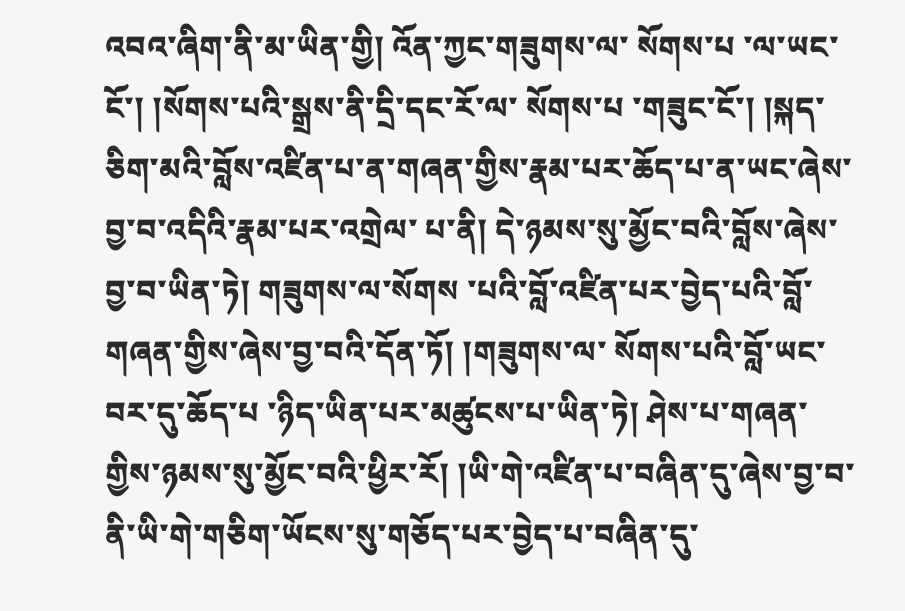འབའ་ཞིག་ནི་མ་ཡིན་གྱི། འོན་ཀྱང་གཟུགས་ལ་ སོགས་པ ་ལ་ཡང་ངོ་། །སོགས་པའི་སྒྲས་ནི་དྲི་དང་རོ་ལ་ སོགས་པ ་གཟུང་ངོ་། །སྐད་ཅིག་མའི་བློས་འཛིན་པ་ན་གཞན་གྱིས་རྣམ་པར་ཆོད་པ་ན་ཡང་ཞེས་བྱ་བ་འདིའི་རྣམ་པར་འགྲེལ་ པ་ནི། དེ་ཉམས་སུ་མྱོང་བའི་བློས་ཞེས་བྱ་བ་ཡིན་ཏེ། གཟུགས་ལ་སོགས ་པའི་བློ་འཛིན་པར་བྱེད་པའི་བློ་གཞན་གྱིས་ཞེས་བྱ་བའི་དོན་ཏོ། །གཟུགས་ལ་ སོགས་པའི་བློ་ཡང་བར་དུ་ཆོད་པ ་ཉིད་ཡིན་པར་མཚུངས་པ་ཡིན་ཏེ། ཤེས་པ་གཞན་གྱིས་ཉམས་སུ་མྱོང་བའི་ཕྱིར་རོ། །ཡི་གེ་འཛིན་པ་བཞིན་དུ་ཞེས་བྱ་བ་ནི་ཡི་གེ་གཅིག་ཡོངས་སུ་གཅོད་པར་བྱེད་པ་བཞིན་དུ་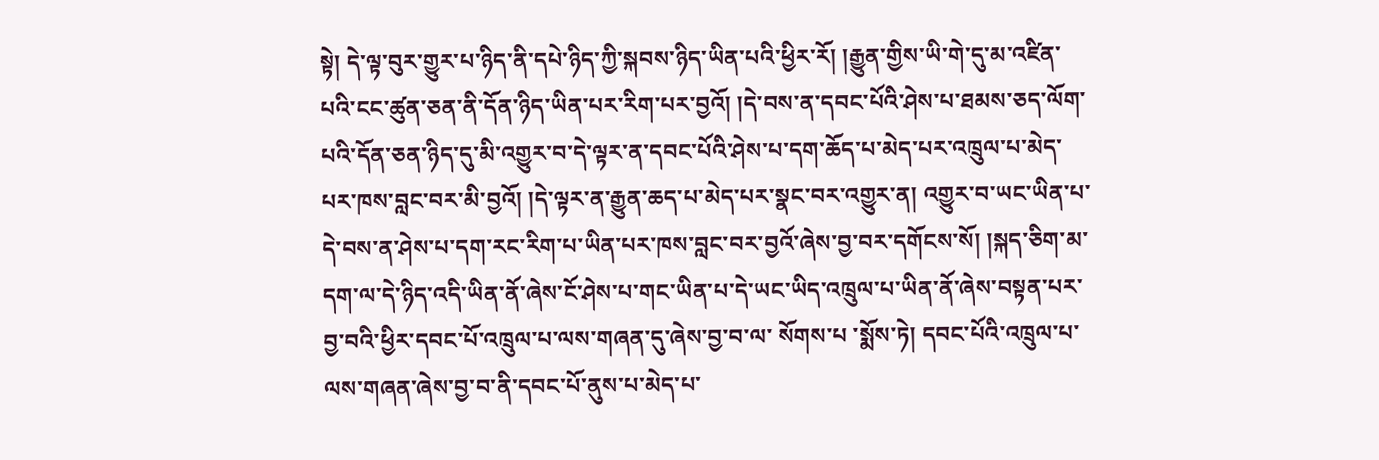སྟེ། དེ་ལྟ་བུར་གྱུར་པ་ཉིད་ནི་དཔེ་ཉིད་ཀྱི་སྐབས་ཉིད་ཡིན་པའི་ཕྱིར་རོ། །རྒྱུན་གྱིས་ཡི་གེ་དུ་མ་འཛིན་པའི་ངང་ཚུན་ཅན་ནི་དོན་ཉིད་ཡིན་པར་རིག་པར་བྱའོ། །དེ་བས་ན་དབང་པོའི་ཤེས་པ་ཐམས་ཅད་ལོག་པའི་དོན་ཅན་ཉིད་དུ་མི་འགྱུར་བ་དེ་ལྟར་ན་དབང་པོའི་ཤེས་པ་དག་ཆོད་པ་མེད་པར་འཁྲུལ་པ་མེད་པར་ཁས་བླང་བར་མི་བྱའོ། །དེ་ལྟར་ན་རྒྱུན་ཆད་པ་མེད་པར་སྣང་བར་འགྱུར་ན། འགྱུར་བ་ཡང་ཡིན་པ་དེ་བས་ན་ཤེས་པ་དག་རང་རིག་པ་ཡིན་པར་ཁས་བླང་བར་བྱའོ་ཞེས་བྱ་བར་དགོངས་སོ། །སྐད་ཅིག་མ་དག་ལ་དེ་ཉིད་འདི་ཡིན་ནོ་ཞེས་ངོ་ཤེས་པ་གང་ཡིན་པ་དེ་ཡང་ཡིད་འཁྲུལ་པ་ཡིན་ནོ་ཞེས་བསྟན་པར་བྱ་བའི་ཕྱིར་དབང་པོ་འཁྲུལ་པ་ལས་གཞན་དུ་ཞེས་བྱ་བ་ལ་ སོགས་པ ་སྨོས་ཏེ། དབང་པོའི་འཁྲུལ་པ་ལས་གཞན་ཞེས་བྱ་བ་ནི་དབང་པོ་ནུས་པ་མེད་པ་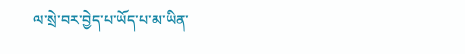ལ་སྲེ་བར་བྱེད་པ་ཡོད་པ་མ་ཡིན་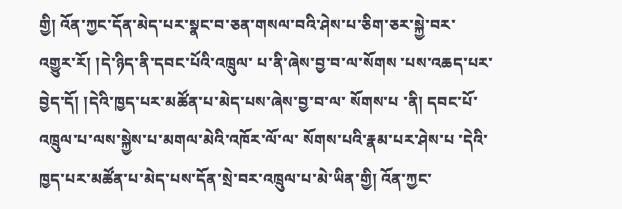གྱི། འོན་ཀྱང་དོན་མེད་པར་སྣང་བ་ཅན་གསལ་བའི་ཤེས་པ་ཅིག་ཅར་སྐྱེ་བར་
འགྱུར་རོ། །དེ་ཉིད་ནི་དབང་པོའི་འཁྲུལ་ པ་ནི་ཞེས་བྱ་བ་ལ་སོགས ་པས་འཆད་པར་བྱེད་དོ། །དེའི་ཁྱད་པར་མཚོན་པ་མེད་པས་ཞེས་བྱ་བ་ལ་ སོགས་པ ་ནི། དབང་པོ་འཁྲུལ་པ་ལས་སྐྱེས་པ་མགལ་མེའི་འཁོར་ལོ་ལ་ སོགས་པའི་རྣམ་པར་ཤེས་པ ་དེའི་ཁྱད་པར་མཚོན་པ་མེད་པས་དོན་སྲེ་བར་འཁྲུལ་པ་མེ་ཡིན་གྱི། འོན་ཀྱང་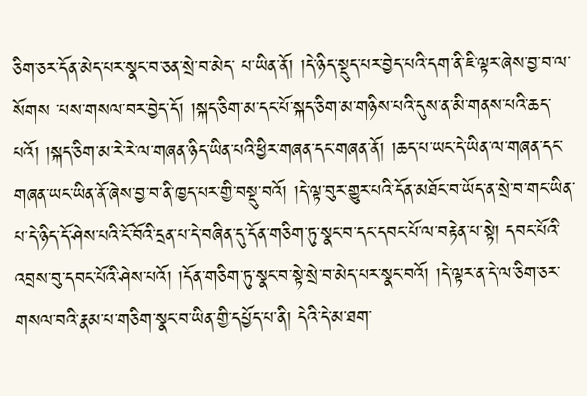ཅིག་ཅར་དོན་མེད་པར་སྣང་བ་ཅན་སྲེ་བ་མེད་ པ་ཡིན་ནོ། །དེ་ཉིད་སྡུད་པར་བྱེད་པའི་དག་ནི་ཇི་ལྟར་ཞེས་བྱ་བ་ལ་སོགས ་པས་གསལ་བར་བྱེད་དོ། །སྐད་ཅིག་མ་དང་པོ་སྐད་ཅིག་མ་གཉིས་པའི་དུས་ན་མི་གནས་པའི་ཆད་པའོ། །སྐད་ཅིག་མ་རེ་རེ་ལ་གཞན་ཉིད་ཡིན་པའི་ཕྱིར་གཞན་དང་གཞན་ནོ། །ཆད་པ་ཡང་དེ་ཡིན་ལ་གཞན་དང་གཞན་ཡང་ཡིན་ནོ་ཞེས་བྱ་བ་ནི་ཁྱད་པར་གྱི་བསྡུ་བའོ། །དེ་ལྟ་བུར་གྱུར་པའི་དོན་མཐོང་བ་ཡོད་ན་སྲེ་བ་གང་ཡིན་པ་དེ་ཉིད་དོ་ཤེས་པའི་ངོ་བོའི་དྲན་པ་དེ་བཞིན་དུ་དོན་གཅིག་ཏུ་སྣང་བ་དང་དབང་པོ་ལ་བརྟེན་པ་སྟེ། དབང་པོའི་འབྲས་བུ་དབང་པོའི་ཤེས་པའོ། །དོན་གཅིག་ཏུ་སྣང་བ་སྟེ་སྲེ་བ་མེད་པར་སྣང་བའོ། །དེ་ལྟར་ན་དེ་ལ་ཅིག་ཅར་གསལ་བའི་རྣམ་པ་གཅིག་སྣང་བ་ཡིན་གྱི་དཔྱོད་པ་ནི། དེའི་དེ་མ་ཐག་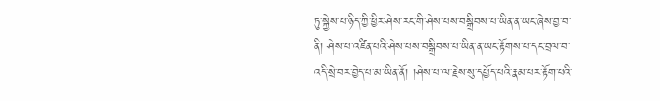ཏུ་སྐྱེས་པ་ཉིད་ཀྱི་ཕྱིར་ཤེས་རང་གི་ཤེས་པས་བསྒྲིབས་པ་ཡིན་ན་ཡང་ཞེས་བྱ་བ་ནི། ཤེས་པ་འཛིན་པའི་ཤེས་པས་བསྒྲིབས་པ་ཡིན་ན་ཡང་རྟོགས་པ་དང་བྲལ་བ་འདི་སྲེ་བར་བྱེད་པ་མ་ཡིན་ནོ། །ཤེས་པ་ལ་རྗེས་སུ་དཔྱོད་པའི་རྣམ་པར་རྟོག་པའི་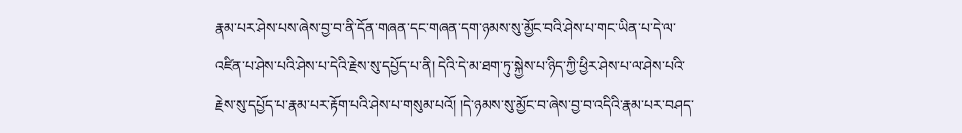རྣམ་པར་ཤེས་པས་ཞེས་བྱ་བ་ནི་དོན་གཞན་དང་གཞན་དག་ཉམས་སུ་མྱོང་བའི་ཤེས་པ་གང་ཡིན་པ་དེ་ལ་འཛིན་པ་ཤེས་པའི་ཤེས་པ་དེའི་རྗེས་སུ་དཔྱོད་པ་ནི། དེའི་དེ་མ་ཐག་ཏུ་སྐྱེས་པ་ཉིད་ཀྱི་ཕྱིར་ཤེས་པ་ལ་ཤེས་པའི་རྗེས་སུ་དཔྱོད་པ་རྣམ་པར་རྟོག་པའི་ཤེས་པ་གསུམ་པའོ། །དེ་ཉམས་སུ་མྱོང་བ་ཞེས་བྱ་བ་འདིའི་རྣམ་པར་བཤད་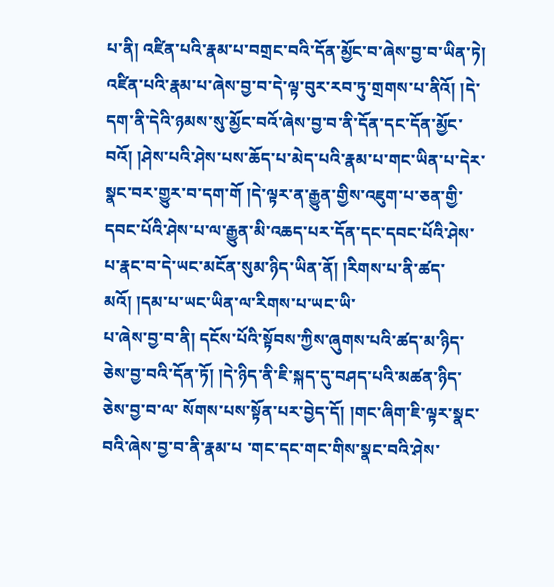པ་ནི། འཛིན་པའི་རྣམ་པ་བགྲང་བའི་དོན་མྱོང་བ་ཞེས་བྱ་བ་ཡིན་ཏེ། འཛིན་པའི་རྣམ་པ་ཞེས་བྱ་བ་དེ་ལྟ་བུར་རབ་ཏུ་གྲགས་པ་ནིའོ། །དེ་དག་ནི་དེའི་ཉམས་སུ་མྱོང་བའོ་ཞེས་བྱ་བ་ནི་དོན་དང་དོན་མྱོང་བའོ། །ཤེས་པའི་ཤེས་པས་ཆོད་པ་མེད་པའི་རྣམ་པ་གང་ཡིན་པ་དེར་སྣང་བར་གྱུར་བ་དག་གོ །དེ་ལྟར་ན་རྒྱུན་གྱིས་འཇུག་པ་ཅན་གྱི་དབང་པོའི་ཤེས་པ་ལ་རྒྱུན་མི་འཆད་པར་དོན་དང་དབང་པོའི་ཤེས་པ་རྣང་བ་དེ་ཡང་མངོན་སུམ་ཉིད་ཡིན་ནོ། །རིགས་པ་ནི་ཚད་མའོ། །དམ་པ་ཡང་ཡིན་ལ་རིགས་པ་ཡང་ཡི་
པ་ཞེས་བྱ་བ་ནི། དངོས་པོའི་སྟོབས་ཀྱིས་ཞུགས་པའི་ཚད་མ་ཉིད་ཅེས་བྱ་བའི་དོན་ཏོ། །དེ་ཉིད་ནི་ཇི་སྐད་དུ་བཤད་པའི་མཚན་ཉིད་ཅེས་བྱ་བ་ལ་ སོགས་པས་སྟོན་པར་བྱེད་དོ། །གང་ཞིག་ཇི་ལྟར་སྣང་བའི་ཞེས་བྱ་བ་ནི་རྣམ་པ ་གང་དང་གང་གིས་སྣང་བའི་ཤེས་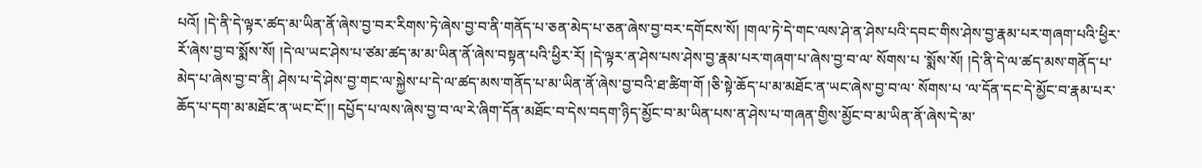པའོ། །དེ་ནི་དེ་ལྟར་ཚད་མ་ཡིན་ནོ་ཞེས་བྱ་བར་རིགས་ཏེ་ཞེས་བྱ་བ་ནི་གནོད་པ་ཅན་མེད་པ་ཅན་ཞེས་བྱ་བར་དགོངས་སོ། །གལ་ཏེ་དེ་གང་ལས་ཤེ་ན་ཤེས་པའི་དབང་གིས་ཤེས་བྱ་རྣམ་པར་གཞག་པའི་ཕྱིར་རོ་ཞེས་བྱ་བ་སྨོས་སོ། །དེ་ལ་ཡང་ཤེས་པ་ཙམ་ཚད་མ་མ་ཡིན་ནོ་ཞེས་བསྟན་པའི་ཕྱིར་རོ། །དེ་ལྟར་ན་ཤེས་པས་ཤེས་བྱ་རྣམ་པར་གཞག་པ་ཞེས་བྱ་བ་ལ་ སོགས་པ ་སྨོས་སོ། །དེ་ནི་དེ་ལ་ཚད་མས་གནོད་པ་མེད་པ་ཞེས་བྱ་བ་ནི། ཤེས་པ་དེ་ཤེས་བྱ་གང་ལ་སྐྱེས་པ་དེ་ལ་ཚད་མས་གནོད་པ་མ་ཡིན་ནོ་ཞེས་བྱ་བའི་ཐ་ཚིག་གོ །ཅི་སྟེ་ཆོད་པ་མ་མཐོང་ན་ཡང་ཞེས་བྱ་བ་ལ་ སོགས་པ ་ལ་དོན་དང་དེ་མྱོང་བ་རྣམ་པར་ཆོད་པ་དག་མ་མཐོང་ན་ཡང་ངོ་།། དཔྱོད་པ་ལས་ཞེས་བྱ་བ་ལ་རེ་ཞིག་དོན་མཐོང་བ་དེས་བདག་ཉིད་མྱོང་བ་མ་ཡིན་པས་ན་ཤེས་པ་གཞན་གྱིས་མྱོང་བ་མ་ཡིན་ནོ་ཞེས་དེ་མ་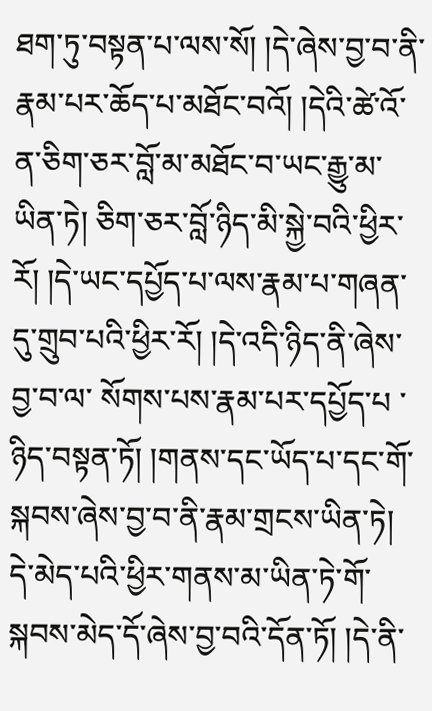ཐག་ཏུ་བསྟན་པ་ལས་སོ། །དེ་ཞེས་བྱ་བ་ནི་རྣམ་པར་ཆོད་པ་མཐོང་བའོ། །དེའི་ཚེ་འོ་ན་ཅིག་ཅར་བློ་མ་མཐོང་བ་ཡང་རྒྱུ་མ་ཡིན་ཏེ། ཅིག་ཅར་བློ་ཉིད་མི་སྐྱེ་བའི་ཕྱིར་རོ། །དེ་ཡང་དཔྱོད་པ་ལས་རྣམ་པ་གཞན་དུ་གྲུབ་པའི་ཕྱིར་རོ། །དེ་འདི་ཉིད་ནི་ཞེས་བྱ་བ་ལ་ སོགས་པས་རྣམ་པར་དཔྱོད་པ ་ཉིད་བསྟན་ཏོ། །གནས་དང་ཡོད་པ་དང་གོ་སྐབས་ཞེས་བྱ་བ་ནི་རྣམ་གྲངས་ཡིན་ཏེ། དེ་མེད་པའི་ཕྱིར་གནས་མ་ཡིན་ཏེ་གོ་སྐབས་མེད་དོ་ཞེས་བྱ་བའི་དོན་ཏོ། །དེ་ནི་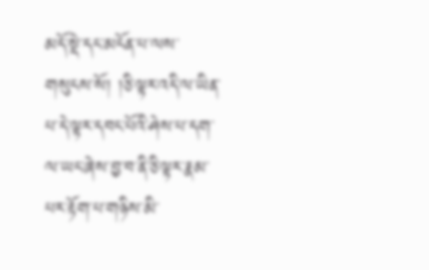མདོ་སྡེ་དང་མངོན་པ་ལས་གསུངས་སོ། །ཅི་ལྟར་འདི་ལ་ཡིན་པ་དེ་ལྟར་དབང་པོའི་ཤེས་པ་དག་ལ་ཡང་ཞེས་བྱ་བ་ནི་ཅི་ལྟར་རྣམ་པར་རྟོག་པ་གཉིས་མི་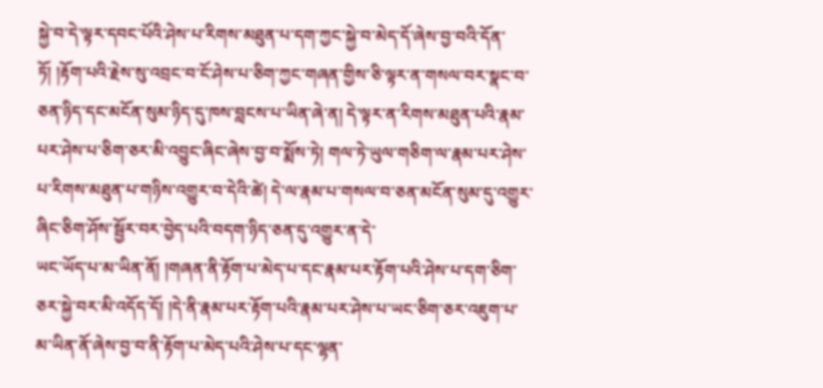སྐྱེ་བ་དེ་ལྟར་དབང་པོའི་ཤེས་པ་རིགས་མཐུན་པ་དག་ཀྱང་སྐྱེ་བ་མེད་དོ་ཞེས་བྱ་བའི་དོན་ཏོ། །རྟོག་པའི་རྗེས་སུ་འབྲང་བ་ངོ་ཤེས་པ་ཅིག་ཀྱང་གཞན་གྱིས་ཅི་ལྟར་ན་གསལ་བར་སྣང་བ་ཅན་ཉིད་དང་མངོན་སུམ་ཉིད་དུ་ཁས་བླངས་པ་ཡིན་ཞེ་ན། དེ་ལྟར་ན་རིགས་མཐུན་པའི་རྣམ་པར་ཤེས་པ་ཅིག་ཅར་མི་འབྱུང་ཞིང་ཞེས་བྱ་བ་སྨོས་ཏེ། གལ་ཏེ་ཡུལ་གཅིག་ལ་རྣམ་པར་ཤེས་པ་རིགས་མཐུན་པ་གཉིས་འགྱུར་བ་དེའི་ཚེ། དེ་ལ་རྣམ་པ་གསལ་བ་ཅན་མངོན་སུམ་དུ་འགྱུར་ཞིང་ཅིག་ཤོས་སྦྱོར་བར་བྱེད་པའི་བདག་ཉིད་ཅན་དུ་འགྱུར་ན་དེ་
ཡང་ཡོད་པ་མ་ཡིན་ནོ། །གཞན་ནི་རྟོག་པ་མེད་པ་དང་རྣམ་པར་རྟོག་པའི་ཤེས་པ་དག་ཅིག་ཅར་སྐྱེ་བར་མི་འདོད་དོ། །དེ་ནི་རྣམ་པར་རྟོག་པའི་རྣམ་པར་ཤེས་པ་ཡང་ཅིག་ཅར་འཇུག་པ་མ་ཡིན་ནོ་ཞེས་བྱ་བ་ནི་རྟོག་པ་མེད་པའི་ཤེས་པ་དང་ལྷན་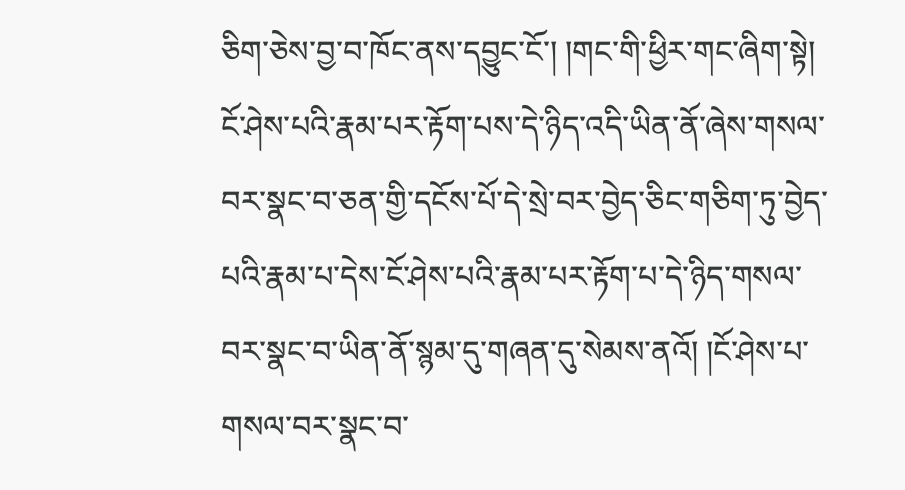ཅིག་ཅེས་བྱ་བ་ཁོང་ནས་དབྱུང་ངོ་། །གང་གི་ཕྱིར་གང་ཞིག་སྟེ། ངོ་ཤེས་པའི་རྣམ་པར་རྟོག་པས་དེ་ཉིད་འདི་ཡིན་ནོ་ཞེས་གསལ་བར་སྣང་བ་ཅན་གྱི་དངོས་པོ་དེ་སྲེ་བར་བྱེད་ཅིང་གཅིག་ཏུ་བྱེད་པའི་རྣམ་པ་དེས་ངོ་ཤེས་པའི་རྣམ་པར་རྟོག་པ་དེ་ཉིད་གསལ་བར་སྣང་བ་ཡིན་ནོ་སྙམ་དུ་གཞན་དུ་སེམས་ནའོ། །ངོ་ཤེས་པ་གསལ་བར་སྣང་བ་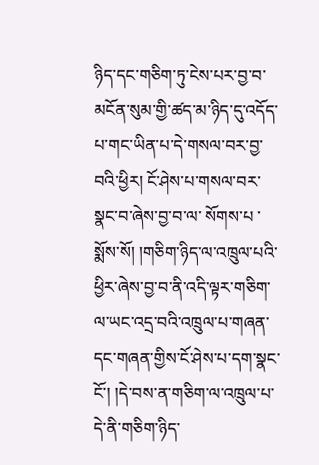ཉིད་དང་གཅིག་ཏུ་ངེས་པར་བྱ་བ་མངོན་སུམ་གྱི་ཚད་མ་ཉིད་དུ་འདོད་པ་གང་ཡིན་པ་དེ་གསལ་བར་བྱ་བའི་ཕྱིར། ངོ་ཤེས་པ་གསལ་བར་སྣང་བ་ཞེས་བྱ་བ་ལ་ སོགས་པ ་སྨོས་སོ། །གཅིག་ཉིད་ལ་འཁྲུལ་པའི་ཕྱིར་ཞེས་བྱ་བ་ནི་འདི་ལྟར་གཅིག་ལ་ཡང་འདྲ་བའི་འཁྲུལ་པ་གཞན་དང་གཞན་གྱིས་ངོ་ཤེས་པ་དག་སྣང་ངོ་། །དེ་བས་ན་གཅིག་ལ་འཁྲུལ་པ་དེ་ནི་གཅིག་ཉིད་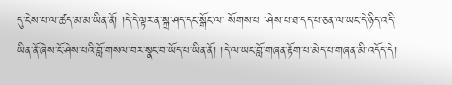དུ་ངེས་པ་ལ་ཚད་མ་མ་ཡིན་ནོ། །དེ་དེ་ལྟར་ན་སྐྲ་ཤད་དང་སྒོང་ལ་ སོགས་པ ་ཤེས་པ་ཐ་དད་པ་ཅན་ལ་ཡང་དེ་ཉིད་འདི་ཡིན་ནོ་ཞེས་ངོ་ཤེས་པའི་བློ་གསལ་བར་སྣང་བ་ཡོད་པ་ཡིན་ནོ། །དེ་ལ་ཡང་བློ་གཞན་རྟོག་པ་མེད་པ་གཞན་མི་འདོད་དེ།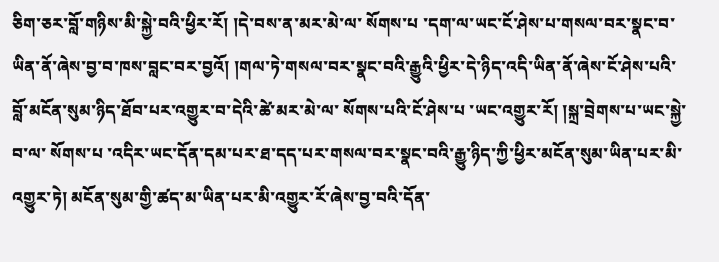ཅིག་ཅར་བློ་གཉིས་མི་སྐྱེ་བའི་ཕྱིར་རོ། །དེ་བས་ན་མར་མེ་ལ་ སོགས་པ ་དག་ལ་ཡང་ངོ་ཤེས་པ་གསལ་བར་སྣང་བ་ཡིན་ནོ་ཞེས་བྱ་བ་ཁས་བླང་བར་བྱའོ། །གལ་ཏེ་གསལ་བར་སྣང་བའི་རྒྱུའི་ཕྱིར་དེ་ཉིད་འདི་ཡིན་ནོ་ཞེས་ངོ་ཤེས་པའི་བློ་མངོན་སུམ་ཉིད་ཐོབ་པར་འགྱུར་བ་དེའི་ཚེ་མར་མེ་ལ་ སོགས་པའི་ངོ་ཤེས་པ ་ཡང་འགྱུར་རོ། །སྐྲ་བྲེགས་པ་ཡང་སྐྱེ་བ་ལ་ སོགས་པ ་འདིར་ཡང་དོན་དམ་པར་ཐ་དད་པར་གསལ་བར་སྣང་བའི་རྒྱུ་ཉིད་ཀྱི་ཕྱིར་མངོན་སུམ་ཡིན་པར་མི་འགྱུར་ཏེ། མངོན་སུམ་གྱི་ཚད་མ་ཡིན་པར་མི་འགྱུར་རོ་ཞེས་བྱ་བའི་དོན་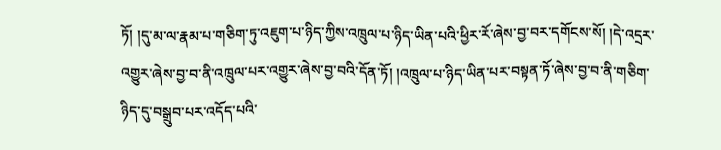ཏོ། །དུ་མ་ལ་རྣམ་པ་གཅིག་ཏུ་འཇུག་པ་ཉིད་ཀྱིས་འཁྲུལ་པ་ཉིད་ཡིན་པའི་ཕྱིར་རོ་ཞེས་བྱ་བར་དགོངས་སོ། །དེ་འདྲར་འགྱུར་ཞེས་བྱ་བ་ནི་འཁྲུལ་པར་འགྱུར་ཞེས་བྱ་བའི་དོན་ཏོ། །འཁྲུལ་པ་ཉིད་ཡིན་པར་བསྟན་ཏོ་ཞེས་བྱ་བ་ནི་གཅིག་ཉིད་དུ་བསྒྲུབ་པར་འདོད་པའི་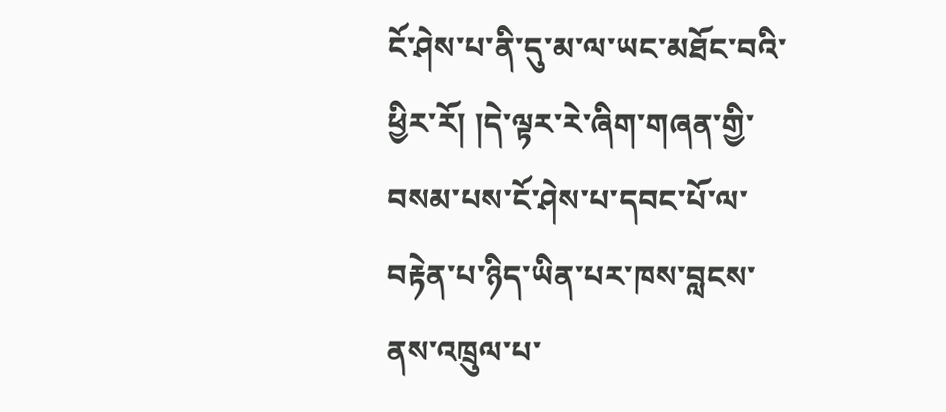ངོ་ཤེས་པ་ནི་དུ་མ་ལ་ཡང་མཐོང་བའི་ཕྱིར་རོ། །དེ་ལྟར་རེ་ཞིག་གཞན་གྱི་བསམ་པས་ངོ་ཤེས་པ་དབང་པོ་ལ་བརྟེན་པ་ཉིད་ཡིན་པར་ཁས་བླངས་ནས་འཁྲུལ་པ་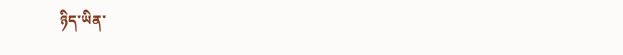ཉིད་ཡིན་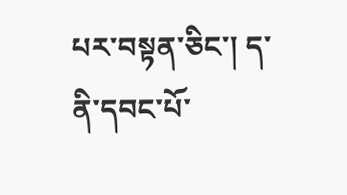པར་བསྟན་ཅིང་། ད་ནི་དབང་པོ་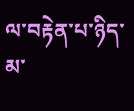ལ་བརྟེན་པ་ཉིད་མ་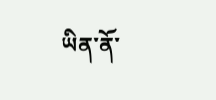ཡིན་ནོ་